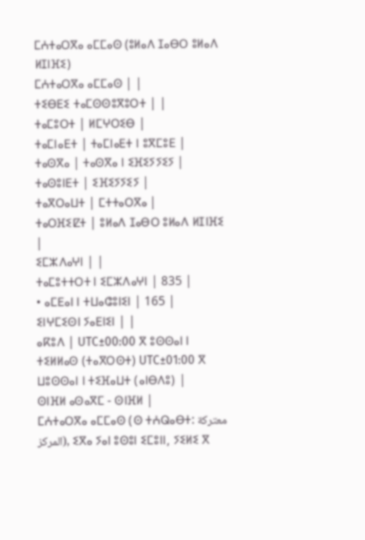ⵎⵄⵜⴰⵔⴳⴰ ⴰⵎⵎⴰⵙ (ⵓⵍⴰⴷ ⵊⴰⴱⵔ ⵓⵍⴰⴷ ⵍⵊⵏⴼⵉ)
ⵎⵄⵜⴰⵔⴳⴰ ⴰⵎⵎⴰⵙ | |
ⵜⵉⴱⴹⵉ ⵜⴰⵎⵙⵙⵓⴳⵓⵔⵜ | |
ⵜⴰⵎⵓⵔⵜ | ⵍⵎⵖⵔⵉⴱ |
ⵜⴰⵎⵏⴰⴹⵜ | ⵜⴰⵎⵏⴰⴹⵜ ⵏ ⵓⴳⵎⵓⴹ |
ⵜⴰⵙⴳⴰ | ⵜⴰⵙⴳⴰ ⵏ ⵉⴼⵉⵢⵢⵉⵢ |
ⵜⴰⵙⵓⵏⴹⵜ | ⵉⴼⵉⵢⵢⵉⵢ |
ⵜⴰⴳⵔⴰⵡⵜ | ⵎⵜⵜⴰⵔⴳⴰ |
ⵜⴰⵔⴼⵉⵇⵜ | ⵓⵍⴰⴷ ⵊⴰⴱⵔ ⵓⵍⴰⴷ ⵍⵊⵏⴼⵉ |
ⵉⵎⵣⴷⴰⵖⵏ | |
ⵜⴰⵎⵓⵜⵜⵔⵜ ⵏ ⵉⵎⵣⴷⴰⵖⵏ | 835 |
• ⴰⵎⴹⴰⵏ ⵏ ⵜⵡⴰⵛⵓⵏⵉⵏ | 165 |
ⵉⵏⵖⵎⵉⵙⵏ ⵢⴰⴹⵏⵉⵏ | |
ⴰⴽⵓⴷ | UTC±00:00 ⴳ ⵓⵙⵙⴰⵏ ⵏ ⵜⵉⵍⵍⴰⵙ (ⵜⴰⴳⵔⵙⵜ) UTC±01:00 ⴳ ⵡⵓⵙⵙⴰⵏ ⵏ ⵜⵉⴼⴰⵡⵜ (ⴰⵏⴱⴷⵓ) |
ⵙⵏⴼⵍ ⴰⵙⴰⴳⵎ - ⵙⵏⴼⵍ |
ⵎⵄⵜⴰⵔⴳⴰ ⴰⵎⵎⴰⵙ (ⵙ ⵜⵄⵕⴰⴱⵜ: معتركة المركز), ⵉⴳⴰ ⵢⴰⵏ ⵓⵙⵓⵏ ⵉⵎⵓⵏⵏ, ⵢⵉⵍⵉ ⴳ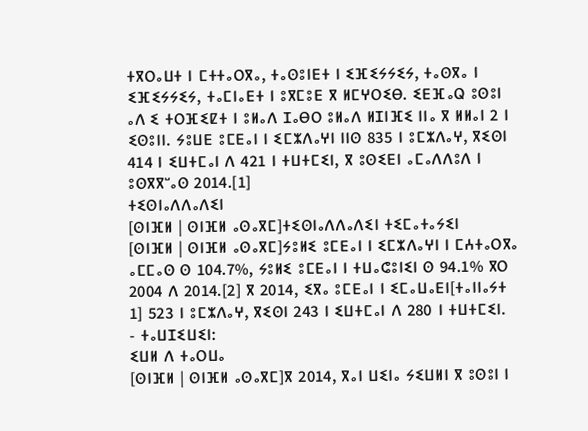ⵜⴳⵔⴰⵡⵜ ⵏ ⵎⵜⵜⴰⵔⴳⴰ, ⵜⴰⵙⵓⵏⴹⵜ ⵏ ⵉⴼⵉⵢⵢⵉⵢ, ⵜⴰⵙⴳⴰ ⵏ ⵉⴼⵉⵢⵢⵉⵢ, ⵜⴰⵎⵏⴰⴹⵜ ⵏ ⵓⴳⵎⵓⴹ ⴳ ⵍⵎⵖⵔⵉⴱ. ⵉⴹⴼⴰⵕ ⵓⵙⵓⵏ ⴰⴷ ⵉ ⵜⵔⴼⵉⵇⵜ ⵏ ⵓⵍⴰⴷ ⵊⴰⴱⵔ ⵓⵍⴰⴷ ⵍⵊⵏⴼⵉ ⵏⵏⴰ ⴳ ⵍⵍⴰⵏ 2 ⵏ ⵉⵙⵓⵏⵏ. ⵢⵓⵡⴹ ⵓⵎⴹⴰⵏ ⵏ ⵉⵎⵣⴷⴰⵖⵏ ⵏⵏⵙ 835 ⵏ ⵓⵎⵣⴷⴰⵖ, ⴳⵉⵙⵏ 414 ⵏ ⵉⵡⵜⵎⴰⵏ ⴷ 421 ⵏ ⵜⵡⵜⵎⵉⵏ, ⴳ ⵓⵙⵉⴹⵏ ⴰⵎⴰⴷⴷⵓⴷ ⵏ ⵓⵙⴳⴳⵯⴰⵙ 2014.[1]
ⵜⵉⵙⵏⴰⴷⴷⴰⴷⵉⵏ
[ⵙⵏⴼⵍ | ⵙⵏⴼⵍ ⴰⵙⴰⴳⵎ]ⵜⵉⵙⵏⴰⴷⴷⴰⴷⵉⵏ ⵜⵉⵎⴰⵜⴰⵢⵉⵏ
[ⵙⵏⴼⵍ | ⵙⵏⴼⵍ ⴰⵙⴰⴳⵎ]ⵢⵓⵍⵉ ⵓⵎⴹⴰⵏ ⵏ ⵉⵎⵣⴷⴰⵖⵏ ⵏ ⵎⵄⵜⴰⵔⴳⴰ ⴰⵎⵎⴰⵙ ⵙ 104.7%, ⵢⵓⵍⵉ ⵓⵎⴹⴰⵏ ⵏ ⵜⵡⴰⵛⵓⵏⵉⵏ ⵙ 94.1% ⴳⵔ 2004 ⴷ 2014.[2] ⴳ 2014, ⵉⴳⴰ ⵓⵎⴹⴰⵏ ⵏ ⵉⵎⴰⵡⴰⴹⵏ[ⵜⴰⵏⵏⴰⵢⵜ 1] 523 ⵏ ⵓⵎⵣⴷⴰⵖ, ⴳⵉⵙⵏ 243 ⵏ ⵉⵡⵜⵎⴰⵏ ⴷ 280 ⵏ ⵜⵡⵜⵎⵉⵏ.
- ⵜⴰⵡⵊⵉⵡⵉⵏ:
ⵉⵡⵍ ⴷ ⵜⴰⵔⵡⴰ
[ⵙⵏⴼⵍ | ⵙⵏⴼⵍ ⴰⵙⴰⴳⵎ]ⴳ 2014, ⴳⴰⵏ ⵡⵉⵏⴰ ⵢⵉⵡⵍⵏ ⴳ ⵓⵙⵓⵏ ⵏ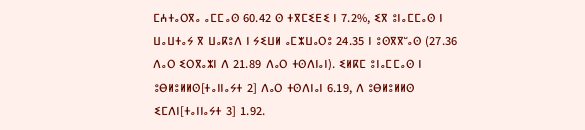ⵎⵄⵜⴰⵔⴳⴰ ⴰⵎⵎⴰⵙ 60.42 ⵙ ⵜⴳⵎⵉⴹⵉ ⵏ 7.2%, ⵉⴳ ⵓⵏⴰⵎⵎⴰⵙ ⵏ ⵡⴰⵡⵜⴰⵢ ⴳ ⵡⴰⴽⵓⴷ ⵏ ⵢⵉⵡⵍ ⴰⵎⵣⵡⴰⵔⵓ 24.35 ⵏ ⵓⵙⴳⴳⵯⴰⵙ (27.36 ⴷⴰⵔ ⵉⵔⴳⴰⵣⵏ ⴷ 21.89 ⴷⴰⵔ ⵜⵙⴷⵏⴰⵏ). ⵉⵍⴽⵎ ⵓⵏⴰⵎⵎⴰⵙ ⵏ ⵓⴱⵍⵓⵍⵍⵙ[ⵜⴰⵏⵏⴰⵢⵜ 2] ⴷⴰⵔ ⵜⵙⴷⵏⴰⵏ 6.19, ⴷ ⵓⴱⵍⵓⵍⵍⵙ ⵉⵎⴷⵏ[ⵜⴰⵏⵏⴰⵢⵜ 3] 1.92.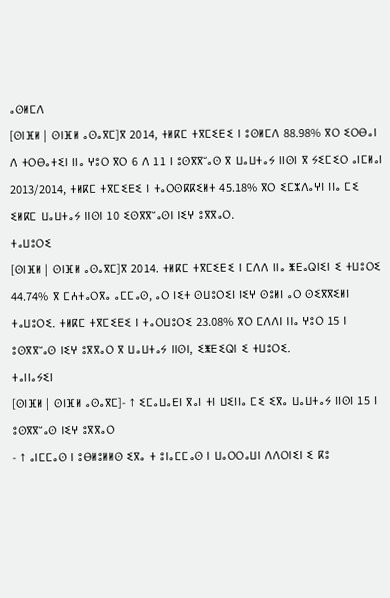ⴰⵙⵍⵎⴷ
[ⵙⵏⴼⵍ | ⵙⵏⴼⵍ ⴰⵙⴰⴳⵎ]ⴳ 2014, ⵜⵍⴽⵎ ⵜⴳⵎⵉⴹⵉ ⵏ ⵓⵙⵍⵎⴷ 88.98% ⴳⵔ ⵉⵔⴱⴰⵏ ⴷ ⵜⵔⴱⴰⵜⵉⵏ ⵏⵏⴰ ⵖⵓⵔ ⴳⵔ 6 ⴷ 11 ⵏ ⵓⵙⴳⴳⵯⴰⵙ ⴳ ⵡⴰⵡⵜⴰⵢ ⵏⵏⵙⵏ ⴳ ⵢⵉⵎⵉⵔ ⴰⵏⵎⵍⴰⵏ 2013/2014, ⵜⵍⴽⵎ ⵜⴳⵎⵉⴹⵉ ⵏ ⵜⴰⵔⵙⴽⴽⵉⵍⵜ 45.18% ⴳⵔ ⵉⵎⵣⴷⴰⵖⵏ ⵏⵏⴰ ⵎⵉ ⵉⵍⴽⵎ ⵡⴰⵡⵜⴰⵢ ⵏⵏⵙⵏ 10 ⵉⵙⴳⴳⵯⴰⵙⵏ ⵏⵉⵖ ⵓⴳⴳⴰⵔ.
ⵜⴰⵡⵓⵔⵉ
[ⵙⵏⴼⵍ | ⵙⵏⴼⵍ ⴰⵙⴰⴳⵎ]ⴳ 2014. ⵜⵍⴽⵎ ⵜⴳⵎⵉⴹⵉ ⵏ ⵎⴷⴷ ⵏⵏⴰ ⵥⴹⴰⵕⵏⵉⵏ ⵉ ⵜⵡⵓⵔⵉ 44.74% ⴳ ⵎⵄⵜⴰⵔⴳⴰ ⴰⵎⵎⴰⵙ, ⴰⵔ ⵏⵉⵜ ⵙⵡⵓⵔⵉⵏ ⵏⵉⵖ ⵙⵓⵍⵏ ⴰⵔ ⵙⵉⴳⴳⵉⵍⵏ ⵜⴰⵡⵓⵔⵉ. ⵜⵍⴽⵎ ⵜⴳⵎⵉⴹⵉ ⵏ ⵜⴰⵔⵡⵓⵔⵉ 23.08% ⴳⵔ ⵎⴷⴷⵏ ⵏⵏⴰ ⵖⵓⵔ 15 ⵏ ⵓⵙⴳⴳⵯⴰⵙ ⵏⵉⵖ ⵓⴳⴳⴰⵔ ⴳ ⵡⴰⵡⵜⴰⵢ ⵏⵏⵙⵏ, ⵉⵥⴹⵉⵕⵏ ⵉ ⵜⵡⵓⵔⵉ.
ⵜⴰⵏⵏⴰⵢⵉⵏ
[ⵙⵏⴼⵍ | ⵙⵏⴼⵍ ⴰⵙⴰⴳⵎ]- ↑ ⵉⵎⴰⵡⴰⴹⵏ ⴳⴰⵏ ⵜⵏ ⵡⵉⵏⵏⴰ ⵎⵉ ⵉⴳⴰ ⵡⴰⵡⵜⴰⵢ ⵏⵏⵙⵏ 15 ⵏ ⵓⵙⴳⴳⵯⴰⵙ ⵏⵉⵖ ⵓⴳⴳⴰⵔ
- ↑ ⴰⵏⵎⵎⴰⵙ ⵏ ⵓⴱⵍⵓⵍⵍⵙ ⵉⴳⴰ ⵜ ⵓⵏⴰⵎⵎⴰⵙ ⵏ ⵡⴰⵔⵔⴰⵡⵏ ⴷⴷⵔⵏⵉⵏ ⵉ ⴽⵓ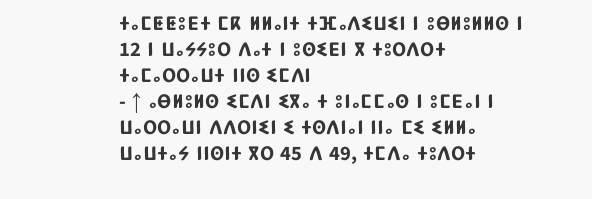ⵜⴰⵎⵟⵟⵓⴹⵜ ⵎⴽ ⵍⵍⴰⵏⵜ ⵜⴼⴰⴷⵉⵡⵉⵏ ⵏ ⵓⴱⵍⵓⵍⵍⵙ ⵏ 12 ⵏ ⵡⴰⵢⵢⵓⵔ ⴷⴰⵜ ⵏ ⵓⵙⵉⴹⵏ ⴳ ⵜⵓⵔⴷⵔⵜ ⵜⴰⵎⴰⵔⵔⴰⵡⵜ ⵏⵏⵙ ⵉⵎⴷⵏ
- ↑ ⴰⴱⵍⵓⵍⵙ ⵉⵎⴷⵏ ⵉⴳⴰ ⵜ ⵓⵏⴰⵎⵎⴰⵙ ⵏ ⵓⵎⴹⴰⵏ ⵏ ⵡⴰⵔⵔⴰⵡⵏ ⴷⴷⵔⵏⵉⵏ ⵉ ⵜⵙⴷⵏⴰⵏ ⵏⵏⴰ ⵎⵉ ⵉⵍⵍⴰ ⵡⴰⵡⵜⴰⵢ ⵏⵏⵙⵏⵜ ⴳⵔ 45 ⴷ 49, ⵜⵎⴷⴰ ⵜⵓⴷⵔⵜ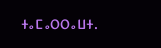ⵜⴰⵎⴰⵔⵔⴰⵡⵜ.